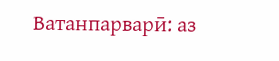Ватанпарварӣ: аз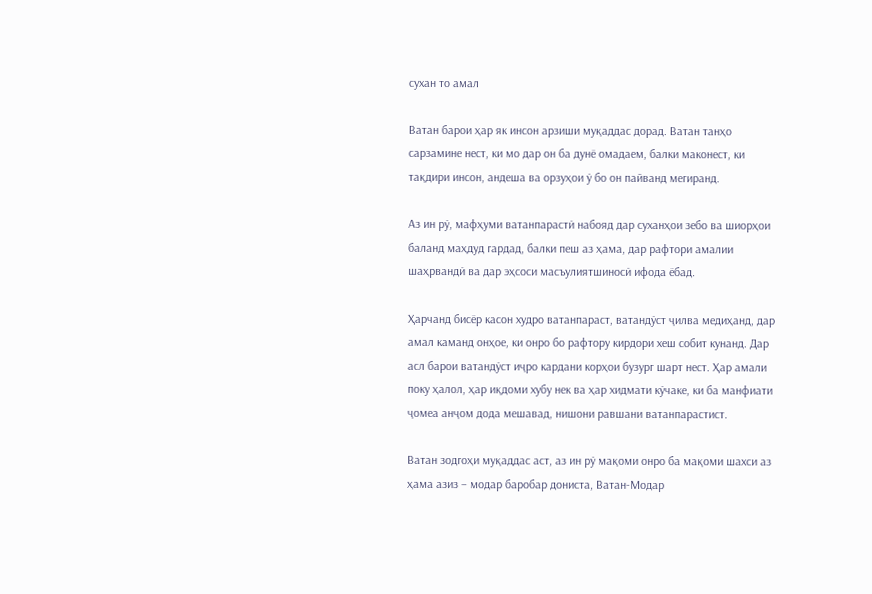сухан то амал

Ватан барои ҳар як инсон арзиши муқаддас дорад. Ватан танҳо сарзамине нест, ки мо дар он ба дунё омадаем, балки маконест, ки тақдири инсон, андеша ва орзуҳои ӯ бо он пайванд мегиранд.

Аз ин рӯ, мафҳуми ватанпарастӣ набояд дар суханҳои зебо ва шиорҳои баланд маҳдуд гардад, балки пеш аз ҳама, дар рафтори амалии шаҳрвандӣ ва дар эҳсоси масъулиятшиносӣ ифода ёбад.

Ҳарчанд бисёр касон худро ватанпараст, ватандӯст ҷилва медиҳанд, дар амал каманд онҳое, ки онро бо рафтору кирдори хеш собит кунанд. Дар асл барои ватандӯст иҷро кардани корҳои бузург шарт нест. Ҳар амали поку ҳалол, ҳар иқдоми хубу нек ва ҳар хидмати кӯчаке, ки ба манфиати ҷомеа анҷом дода мешавад, нишони равшани ватанпарастист.

Ватан зодгоҳи муқаддас аст, аз ин рӯ мақоми онро ба мақоми шахси аз ҳама азиз – модар баробар дониста, Ватан-Модар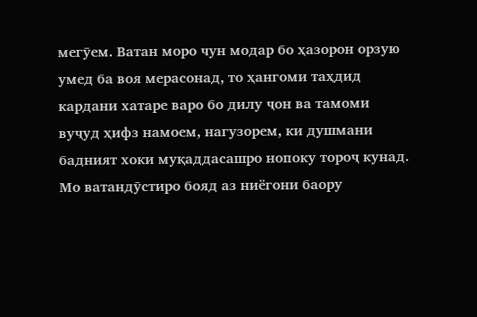мегӯем. Ватан моро чун модар бо ҳазорон орзую умед ба воя мерасонад, то ҳангоми таҳдид кардани хатаре варо бо дилу ҷон ва тамоми вуҷуд ҳифз намоем, нагузорем, ки душмани бадният хоки муқаддасашро нопоку тороҷ кунад. Мо ватандӯстиро бояд аз ниёгони баору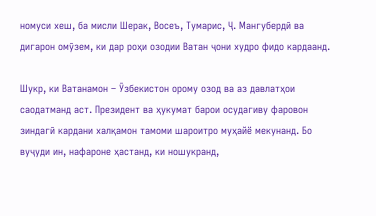номуси хеш, ба мисли Шерак, Восеъ, Тумарис, Ҷ. Мангубердӣ ва дигарон омӯзем, ки дар роҳи озодии Ватан ҷони худро фидо кардаанд.

Шукр, ки Ватанамон – Ӯзбекистон орому озод ва аз давлатҳои саодатманд аст. Президент ва ҳукумат барои осудагиву фаровон зиндагӣ кардани халқамон тамоми шароитро муҳайё мекунанд. Бо вуҷуди ин, нафароне ҳастанд, ки ношукранд,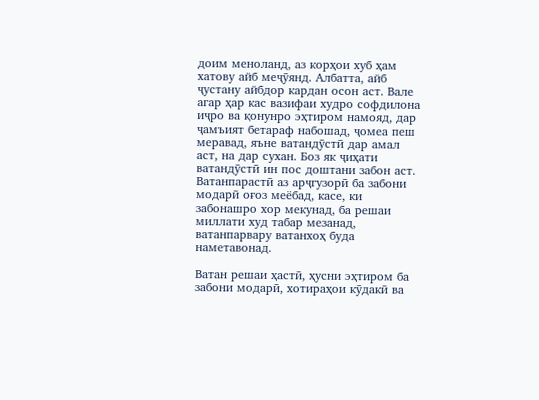доим меноланд, аз корҳои хуб ҳам  хатову айб меҷӯянд. Албатта, айб ҷустану айбдор кардан осон аст. Вале агар ҳар кас вазифаи худро софдилона иҷро ва қонунро эҳтиром намояд, дар ҷамъият бетараф набошад, ҷомеа пеш меравад, яъне ватандӯстӣ дар амал аст, на дар сухан. Боз як ҷиҳати ватандӯстӣ ин пос доштани забон аст. Ватанпарастӣ аз арҷгузорӣ ба забони модарӣ оғоз меёбад, касе, ки забонашро хор мекунад, ба решаи миллати худ табар мезанад, ватанпарвару ватанхоҳ буда наметавонад.

Ватан решаи ҳастӣ, ҳусни эҳтиром ба забони модарӣ, хотираҳои кӯдакӣ ва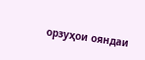орзуҳои ояндаи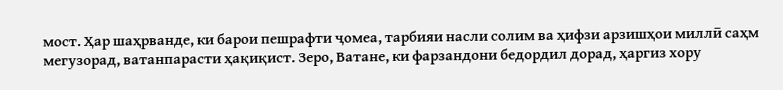мост. Ҳар шаҳрванде, ки барои пешрафти ҷомеа, тарбияи насли солим ва ҳифзи арзишҳои миллӣ саҳм мегузорад, ватанпарасти ҳақиқист. Зеро, Ватане, ки фарзандони бедордил дорад, ҳаргиз хору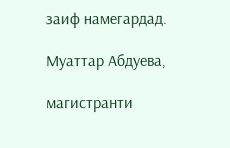заиф намегардад.

Муаттар Абдуева,

магистранти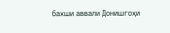бахши аввали Донишгоҳи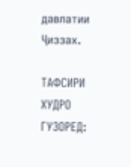давлатии Ҷиззах.

ТАФСИРИ ХУДРО ГУЗОРЕД: